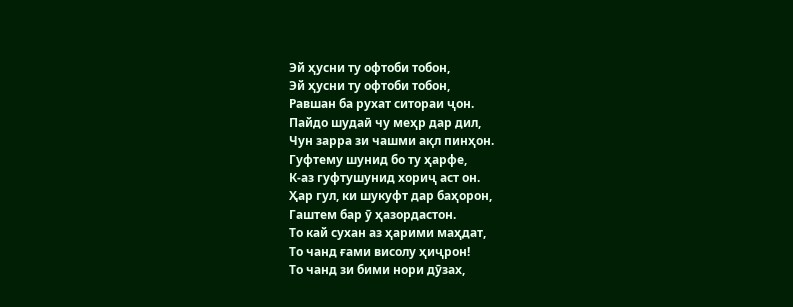Эй ҳусни ту офтоби тобон,
Эй ҳусни ту офтоби тобон,
Равшан ба рухат ситораи ҷон.
Пайдо шудаӣ чу меҳр дар дил,
Чун зарра зи чашми ақл пинҳон.
Гуфтему шунид бо ту ҳарфе,
К-аз гуфтушунид хориҷ аст он.
Ҳар гул, ки шукуфт дар баҳорон,
Гаштем бар ӯ ҳазордастон.
То кай сухан аз ҳарими маҳдат,
То чанд ғами висолу ҳиҷрон!
То чанд зи бими нори дӯзах,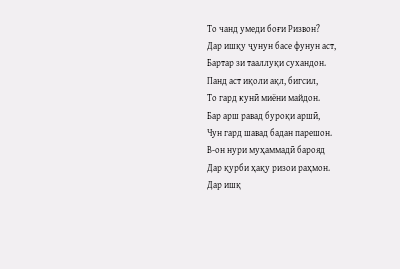То чанд умеди боғи Ризвон?
Дар ишқу ҷунун басе фунун аст,
Бартар зи тааллуқи сухандон.
Панд аст иқоли ақл, бигсил,
То гард кунӣ миёни майдон.
Бар арш равад буроқи аршӣ,
Чун гард шавад бадан парешон.
В-он нури муҳаммадӣ барояд
Дар қурби ҳақу ризои раҳмон.
Дар ишқ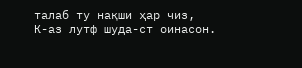талаб ту нақши ҳар чиз,
К-аз лутф шуда-ст оинасон.